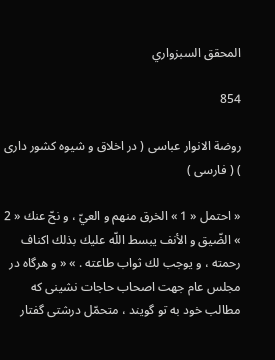المحقق السبزواري

854

روضة الانوار عباسى ( در اخلاق و شيوه كشور دارى ) ( فارسى )

« احتمل « 1 » الخرق منهم و العيّ ، و نحّ عنك « 2 » الضّيق و الأنف يبسط اللّه عليك بذلك اكناف رحمته ، و يوجب لك ثواب طاعته . » « و هرگاه در مجلس عام جهت اصحاب حاجات نشينى كه مطالب خود به تو گويند ، متحمّل درشتى گفتار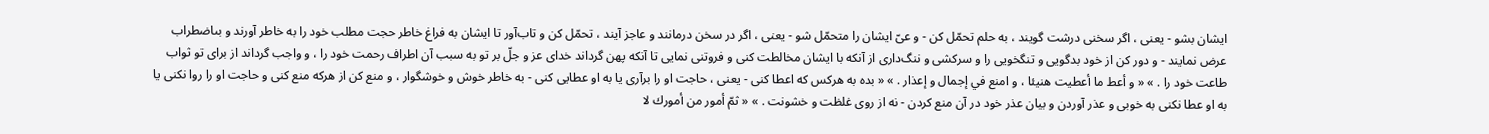ايشان بشو - يعنى ، اگر سخنى درشت گويند ، به حلم تحمّل كن - و عىّ ايشان را متحمّل شو - يعنى ، اگر در سخن درمانند و عاجز آيند ، تحمّل كن و تاب‌آور تا ايشان به فراغ خاطر حجت مطلب خود را به خاطر آورند و بىاضطراب عرض نمايند - و دور كن از خود بدگويى و تنگخويى را و سركشى و ننگ‌دارى از آنكه با ايشان مخالطت كنى و فروتنى نمايى تا آنكه پهن گرداند خداى عز و جلّ بر تو به سبب آن اطراف رحمت خود را ، و واجب گرداند از براى تو ثواب طاعت خود را . » « و أعط ما أعطيت هنيئا ، و امنع في إجمال و إعذار . » « بده به هركس كه اعطا كنى - يعنى ، حاجت او را برآرى يا به او عطايى كنى - به خاطر خوش و خوشگوار ، و منع كن از هركه منع كنى و حاجت او را روا نكنى يا به او عطا نكنى به خوبى و عذر آوردن و بيان عذر خود در آن منع كردن - نه از روى غلظت و خشونت . » « ثمّ أمور من أمورك لا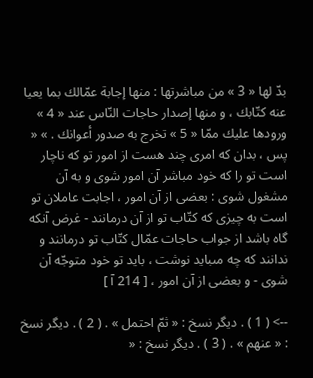بدّ لها « 3 » من مباشرتها : منها إجابة عمّالك بما يعيا عنه كتّابك ، و منها إصدار حاجات النّاس عند « 4 » ورودها عليك ممّا « 5 » تخرج به صدور أعوانك . » « پس ، بدان كه امرى چند هست از امور تو كه ناچار است تو را كه خود مباشر آن امور شوى و به آن مشغول شوى : بعضى از آن امور ، اجابت عاملان تو است به چيزى كه كتّاب تو از آن درمانند - غرض آنكه گاه باشد از جواب حاجات عمّال كتّاب تو درمانند و ندانند كه چه مىبايد نوشت ، بايد تو خود متوجّه آن شوى - و بعضى از آن امور ، [ 214 آ ]

--> ( 1 ) . ديگر نسخ : « ثمّ احتمل » . ( 2 ) . ديگر نسخ : « عنهم » . ( 3 ) . ديگر نسخ : «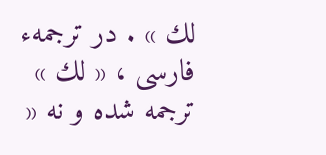لك » . در ترجمهء فارسى ، « لك » ترجمه شده و نه «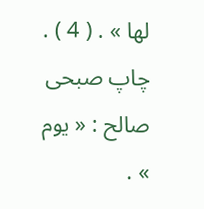لها » . ( 4 ) . چاپ صبحى صالح : « يوم » .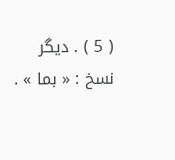( 5 ) . ديگر نسخ : « بما » .